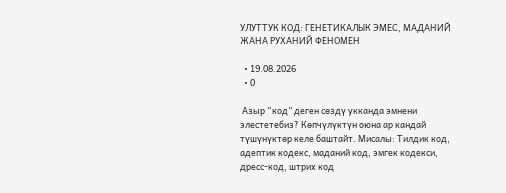УЛУТТУК КОД: ГЕНЕТИКАЛЫК ЭМЕС, МАДАНИЙ ЖАНА РУХАНИЙ ФЕНОМЕН

  • 19.08.2026
  • 0

 Азыр “код” деген сөздү укканда эмнени элестетебиз? Көпчүлүктүн оюна ар кандай түшүнүктөр келе баштайт. Мисалы: Тилдик код, адептик кодекс, маданий код, эмгек кодекси, дресс-код, штрих код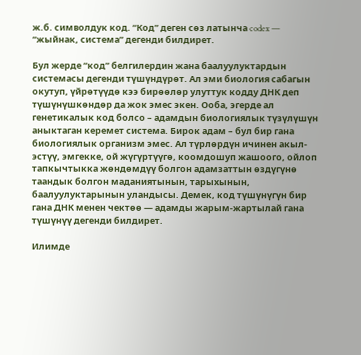ж.б. символдук код. “Код” деген сөз латынча codex — “жыйнак, система” дегенди билдирет.

Бул жерде “код” белгилердин жана баалуулуктардын системасы дегенди түшүндүрөт. Ал эми биология сабагын окутуп, үйрөтүүдө кээ бирөөлөр улуттук кодду ДНК деп түшүнүшкөндөр да жок эмес экен. Ооба, эгерде ал генетикалык код болсо – адамдын биологиялык түзүлүшүн аныктаган керемет система. Бирок адам – бул бир гана биологиялык организм эмес. Ал түрлөрдүн ичинен акыл-эстүү, эмгекке, ой жүгүртүүгө, коомдошуп жашоого, ойлоп тапкычтыкка жөндөмдүү болгон адамзаттын өздүгүнө таандык болгон маданиятынын, тарыхынын, баалуулуктарынын уландысы. Демек, код түшүнүгүн бир гана ДНК менен чектөө — адамды жарым-жартылай гана түшүнүү дегенди билдирет.

Илимде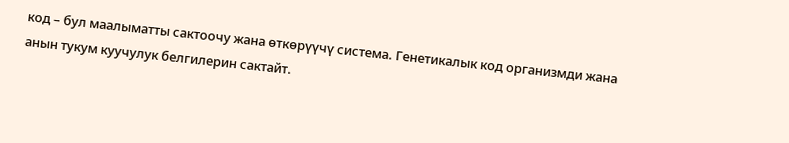код – бул маалыматты сактоочу жана өткөрүүчү система. Генетикалык код организмди жана анын тукум куучулук белгилерин сактайт.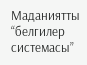Маданиятты “белгилер системасы”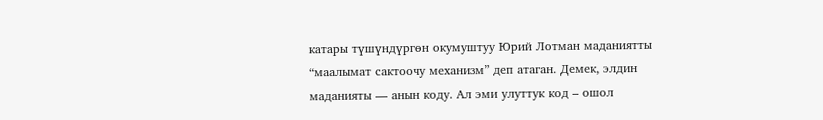катары түшүндүргөн окумуштуу Юрий Лотман маданиятты “маалымат сактоочу механизм” деп атаган. Демек, элдин маданияты — анын коду. Ал эми улуттук код – ошол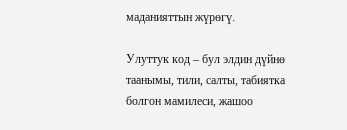маданияттын жүрөгү.

Улуттук код – бул элдин дүйнө таанымы, тили, салты, табиятка болгон мамилеси, жашоо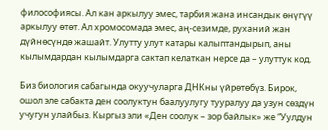философиясы. Ал кан аркылуу эмес, тарбия жана инсандык өнүгүү аркылуу өтөт. Ал хромосомада эмес, аң-сезимде, руханий жан дүйнөсүндө жашайт. Улутту улут катары калыптандырып, аны кылымдардан кылымдарга сактап келаткан нерсе да – улуттук код.

Биз биология сабагында окуучуларга ДНКны үйрөтөбүз. Бирок, ошол эле сабакта ден соолуктун баалуулугу тууралуу да узун сөздүн учугун улайбыз. Кыргыз эли «Ден соолук – зор байлык» же “Уулдун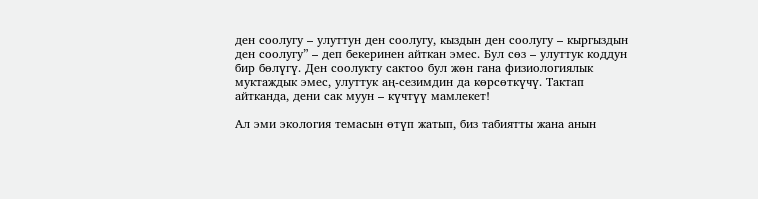ден соолугу – улуттун ден соолугу, кыздын ден соолугу – кыргыздын ден соолугу” – деп бекеринен айткан эмес. Бул сөз – улуттук коддун бир бөлүгү. Ден соолукту сактоо бул жөн гана физиологиялык муктаждык эмес, улуттук аң-сезимдин да көрсөткүчү. Тактап айтканда, дени сак муун – күчтүү мамлекет!

Ал эми экология темасын өтүп жатып, биз табиятты жана анын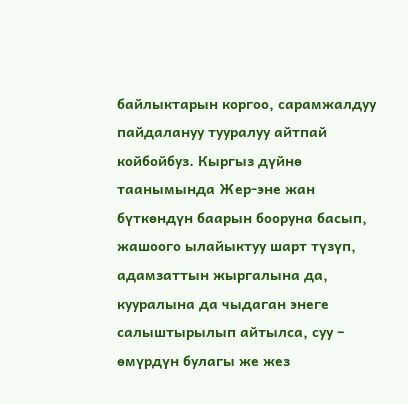байлыктарын коргоо, сарамжалдуу пайдалануу тууралуу айтпай койбойбуз. Кыргыз дүйнө таанымында Жер-эне жан бүткөндүн баарын бооруна басып, жашоого ылайыктуу шарт түзүп, адамзаттын жыргалына да, кууралына да чыдаган энеге салыштырылып айтылса, суу – өмүрдүн булагы же жез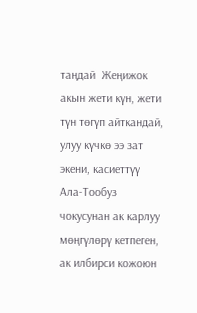таңдай  Жеңижок акын жети күн, жети түн төгүп айткандай, улуу күчкө ээ зат экени, касиеттүү Ала-Тообуз чокусунан ак карлуу мөңгүлөрү кетпеген, ак илбирси кожоюн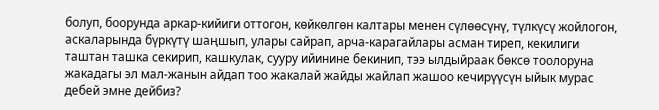болуп, боорунда аркар-кийиги оттогон, көйкөлгөн калтары менен сүлөөсүнү, түлкүсү жойлогон, аскаларында бүркүтү шаңшып, улары сайрап, арча-карагайлары асман тиреп, кекилиги таштан ташка секирип, кашкулак, сууру ийинине бекинип, тээ ылдыйраак бөксө тоолоруна жакадагы эл мал-жанын айдап тоо жакалай жайды жайлап жашоо кечирүүсүн ыйык мурас дебей эмне дейбиз?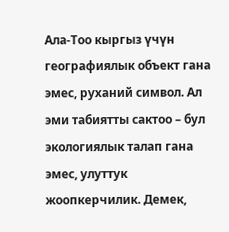Ала-Тоо кыргыз үчүн географиялык объект гана эмес, руханий символ. Ал эми табиятты сактоо – бул экологиялык талап гана эмес, улуттук жоопкерчилик. Демек,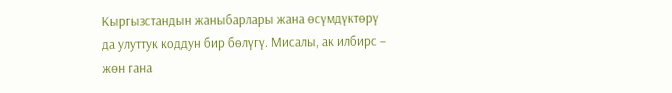Кыргызстандын жаныбарлары жана өсүмдүктөрү да улуттук коддун бир бөлүгү. Мисалы, ак илбирс – жөн гана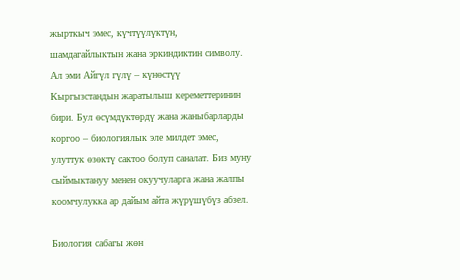жырткыч эмес, күчтүүлүктүн, шамдагайлыктын жана эркиндиктин символу. Ал эми Айгүл гүлү – күнөстүү Кыргызстандын жаратылыш кереметтеринин бири. Бул өсүмдүктөрдү жана жаныбарларды коргоо – биологиялык эле милдет эмес, улуттук өзөктү сактоо болуп саналат. Биз муну сыймыктануу менен окуучуларга жана жалпы коомчулукка ар дайым айта жүрүшүбүз абзел.

Биология сабагы жөн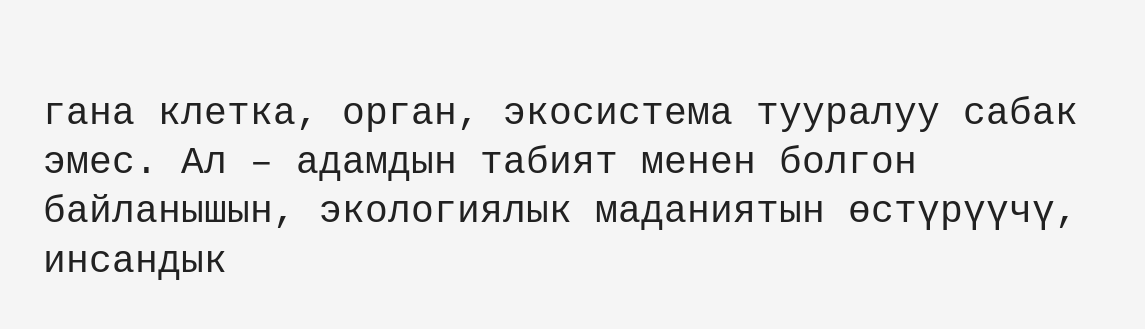гана клетка, орган, экосистема тууралуу сабак эмес. Ал – адамдын табият менен болгон байланышын, экологиялык маданиятын өстүрүүчү, инсандык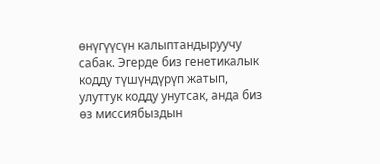өнүгүүсүн калыптандыруучу  сабак. Эгерде биз генетикалык кодду түшүндүрүп жатып, улуттук кодду унутсак, анда биз өз миссиябыздын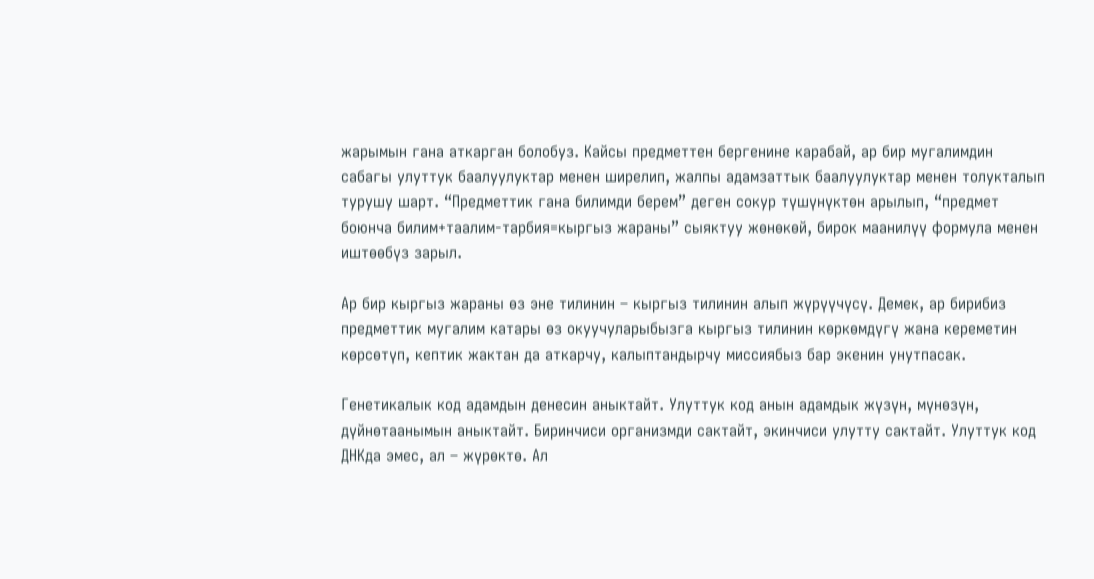жарымын гана аткарган болобуз. Кайсы предметтен бергенине карабай, ар бир мугалимдин сабагы улуттук баалуулуктар менен ширелип, жалпы адамзаттык баалуулуктар менен толукталып турушу шарт. “Предметтик гана билимди берем” деген сокур түшүнүктөн арылып, “предмет боюнча билим+таалим-тарбия=кыргыз жараны” сыяктуу жөнөкөй, бирок маанилүү формула менен иштөөбүз зарыл.

Ар бир кыргыз жараны өз эне тилинин – кыргыз тилинин алып жүрүүчүсү. Демек, ар бирибиз предметтик мугалим катары өз окуучуларыбызга кыргыз тилинин көркөмдүгү жана кереметин көрсөтүп, кептик жактан да аткарчу, калыптандырчу миссиябыз бар экенин унутпасак.

Генетикалык код адамдын денесин аныктайт. Улуттук код анын адамдык жүзүн, мүнөзүн, дүйнөтаанымын аныктайт. Биринчиси организмди сактайт, экинчиси улутту сактайт. Улуттук код ДНКда эмес, ал – жүрөктө. Ал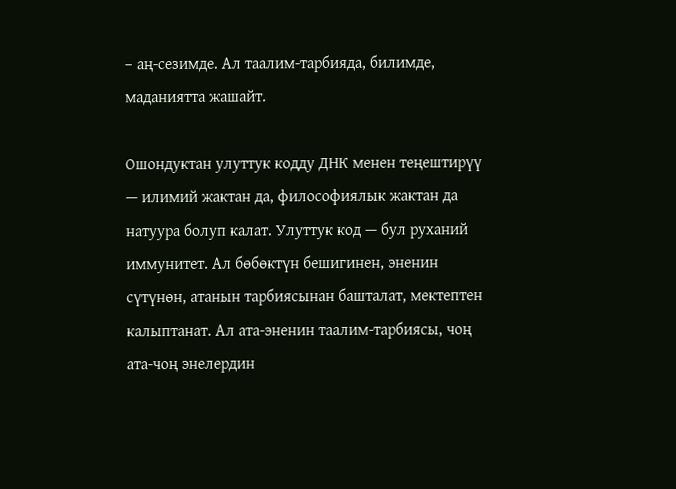– аң-сезимде. Ал таалим-тарбияда, билимде, маданиятта жашайт.

Ошондуктан улуттук кодду ДНК менен теңештирүү — илимий жактан да, философиялык жактан да натуура болуп калат. Улуттук код — бул руханий иммунитет. Ал бөбөктүн бешигинен, эненин сүтүнөн, атанын тарбиясынан башталат, мектептен калыптанат. Ал ата-эненин таалим-тарбиясы, чоң ата-чоң энелердин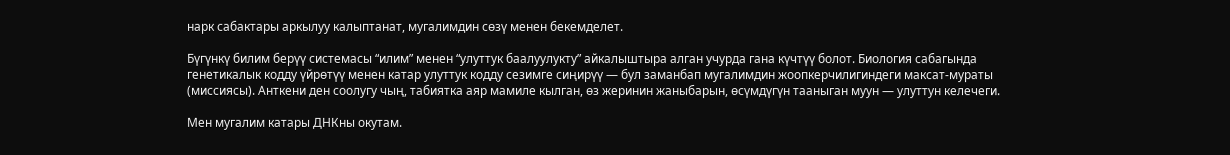нарк сабактары аркылуу калыптанат, мугалимдин сөзү менен бекемделет.

Бүгүнкү билим берүү системасы “илим” менен “улуттук баалуулукту” айкалыштыра алган учурда гана күчтүү болот. Биология сабагында генетикалык кодду үйрөтүү менен катар улуттук кодду сезимге сиңирүү — бул заманбап мугалимдин жоопкерчилигиндеги максат-мураты (миссиясы). Анткени ден соолугу чың, табиятка аяр мамиле кылган, өз жеринин жаныбарын, өсүмдүгүн тааныган муун — улуттун келечеги.

Мен мугалим катары ДНКны окутам.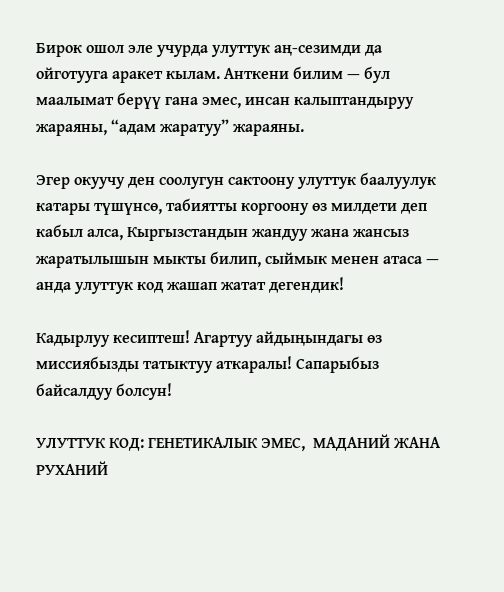Бирок ошол эле учурда улуттук аң-сезимди да ойготууга аракет кылам. Анткени билим — бул маалымат берүү гана эмес, инсан калыптандыруу жараяны, “адам жаратуу” жараяны.

Эгер окуучу ден соолугун сактоону улуттук баалуулук катары түшүнсө, табиятты коргоону өз милдети деп кабыл алса, Кыргызстандын жандуу жана жансыз жаратылышын мыкты билип, сыймык менен атаса — анда улуттук код жашап жатат дегендик!

Кадырлуу кесиптеш! Агартуу айдыңындагы өз миссиябызды татыктуу аткаралы! Сапарыбыз байсалдуу болсун!

УЛУТТУК КОД: ГЕНЕТИКАЛЫК ЭМЕС,  МАДАНИЙ ЖАНА РУХАНИЙ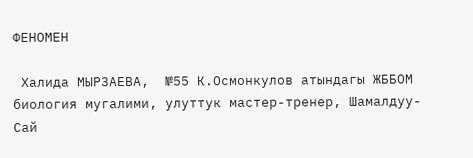ФЕНОМЕН

 Халида МЫРЗАЕВА,  №55 К.Осмонкулов атындагы ЖББОМ биология мугалими, улуттук мастер-тренер, Шамалдуу-Сай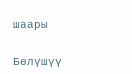шаары

Бөлүшүү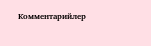Комментарийлер